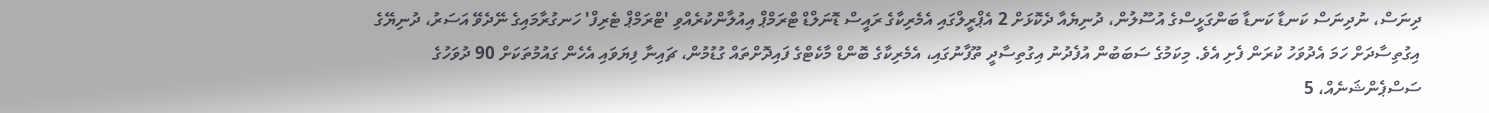ދިނަސް، ނުދިނަސް ކަނޑާ ކަނޑާ ބަންގަޅީސްގެ އުސޫލުން، ދުނިޔެއާ ދެކޮޅަށް 2 އެޕްރީލްގައި އެމެރިކާގެ ރައީސް ޑޮނަލްޑް ޓްރަމްޕް އިއުލާންކުރެއްވި 'ޓްރަމްޕް ޓެރިފް' ހަނގުރާމައިގެ ނޭދެވޭ އަސަރު، ދުނިޔޭގެ އިގުތިސާދަށް ހަމަ އެދުވަހު ކުރަން ފެށި އެވެ. މިކަމުގެ ސަބަބުން އުފެދުނު އިގުތިސާދީ ތޫފާނުގައި، އެމެރިކާގެ ބޮންޑް މާކެޓްގެ ފައިދޮށްތައް ގުޑުމުން، ޗައިނާ ފިޔަވައި އެހެން ގައުމުތަކަށް 90 ދުވަހުގެ ސަސްޕެންޝަނެއް، 5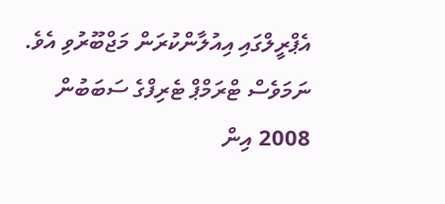އެޕްރީލްގައި އިއުލާންކުރަން މަޖްބޫރުވި އެވެ.
ނަމަވެސް ޓްރަމްޕް ޓެރިފްގެ ސަބަބުން 2008 އިން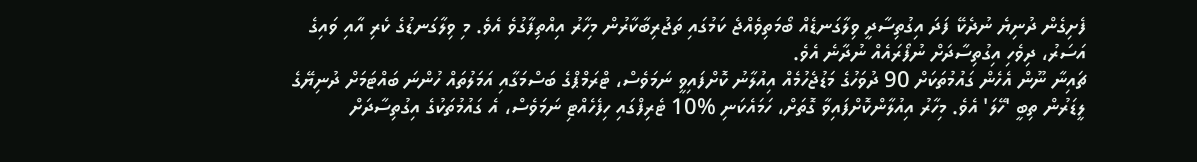ފެށިގެން ދުނިޔެ ނުދެކޭ ފަދަ އިގުތިސާދީ ވިލާގަނޑެއް ބޯމަތިވެއްޖެ ކަމުގައި ތަޖުރިބާކާރުން މިހާރު އިއްތިފާގުވެ އެވެ. މި ވިލާގަނޑުގެ ކެރި އާއި ވައިގެ އަސަރު، ދިވެހި އިގުތިސާދަށް ނުފޯރައެއް ނުދާނެ އެވެ.
ޗައިނާ ނޫން އެހެން ގައުމުތަކަށް 90 ދުވަހުގެ މަޑުޖެހުމެއް އިއުލާނު ކޮށްފައިވީ ނަމަވެސް، ޓްރަމްޕްގެ ބަސްމަގާއި އަމަލުތައް ހުންނަ ބައްޓަމަށް ދުނިޔޭގެ ލީޑަރުން ތިބީ 'ހޭލަ' އެވެ. މިހާރު އިއުލާންކޮށްފައިވާ ގޮތަށް، ހަމައެކަނި %10 ޓެރިފްގައި ހިފެހެއްޓި ނަމަވެސް، އެ ގައުމުތަކުގެ އިގުތިސާދަށް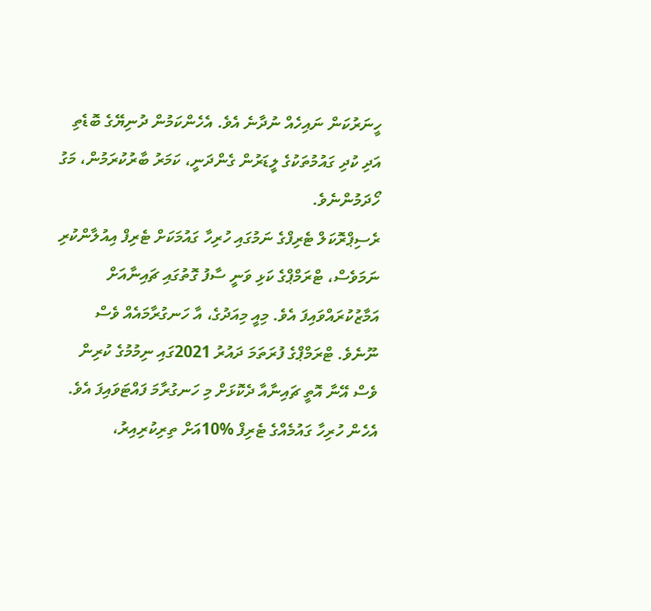ހީނަރުކަން ނައިހެއް ނުދާނެ އެވެ. އެހެންކަމުން ދުނިޔޭގެ ބޮޑެތި އަދި ކުދި ގައުމުތަކުގެ ލީޑަރުން ގެންދަނީ، ކަމަރު ބާރުކުރަމުން، މަގު ހޯދަމުންނެވެ.
ރެސިޕްރޮކަލް ޓެރިފްގެ ނަމުގައި ހުރިހާ ގައުމަކަށް ޓެރިފް އިއުލާންކުރި ނަމަވެސް، ޓްރަމްޕްގެ ކަޅި ވަނީ ސާފު ގޮތުގައި ޗައިނާއަށް އަމާޒުކުރައްވައިފަ އެވެ. މިއީ މިއަދުގެ، އާ ހަނގުރާމައެއް ވެސް ނޫނެވެ. ޓްރަމްޕްގެ ފުރަތަމަ ދައުރު 2021ގައި ނިމުމުގެ ކުރިން ވެސް އޭނާ އޮތީ ޗައިނާއާ ދެކޮޅަށް މި ހަނގުރާމަ ފައްޓަވައިފަ އެވެ.
އެހެން ހުރިހާ ގައުމެއްގެ ޓެރިފް %10އަށް ތިރިކުރިއިރު،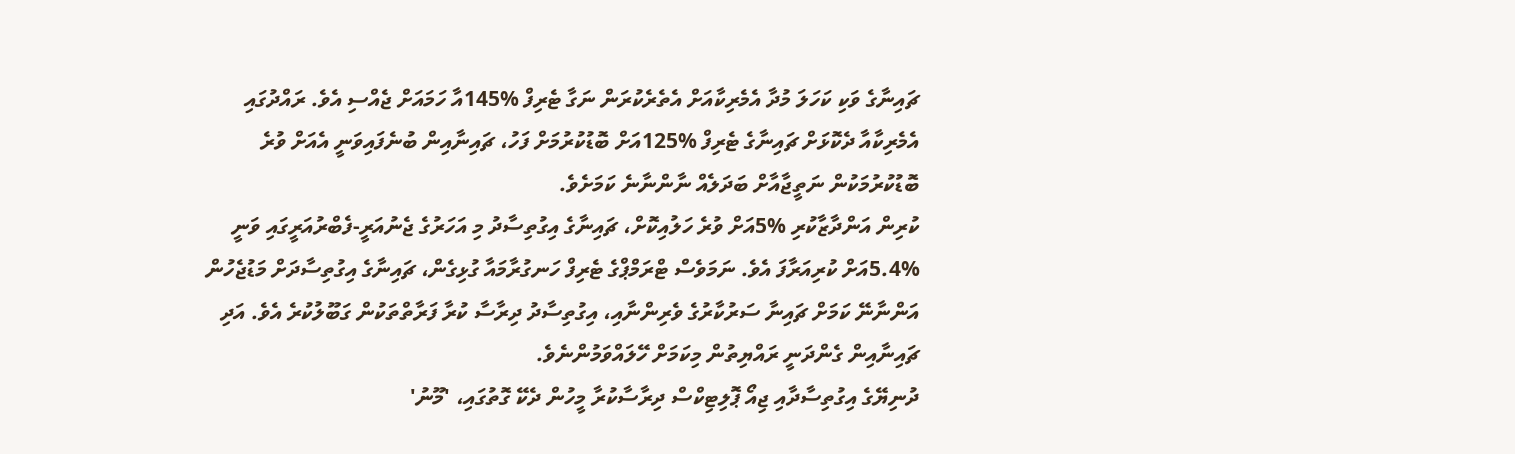ޗައިނާގެ ވަކި ކަހަލަ މުދާ އެމެރިކާއަށް އެތެރެކުރަން ނަގާ ޓެރިފް %145އާ ހަމައަށް ޖެއްސި އެވެ. ރައްދުގައި އެމެރިކާއާ ދެކޮޅަށް ޗައިނާގެ ޓެރިފް %125އަށް ބޮޑުކުރުމަށް ފަހު، ޗައިނާއިން ބުނެފައިވަނީ އެއަށް ވުރެ ބޮޑުކުރުމަކުން ނަތީޖާއާށް ބަދަލެއް ނާންނާނެ ކަމަށެވެ.
ކުރިން އަންދާޒާކުރި %5އަށް ވުރެ ހަލުއިކޮށް، ޗައިނާގެ އިގުތިސާދު މި އަހަރުގެ ޖެނުއަރީ-ފެބްރުއަރީގައި ވަނީ %5.4އަށް ކުރިއަރާފަ އެވެ. ނަމަވެސް ޓްރަމްޕްގެ ޓެރިފް ހަނގުރާމައާ ގުޅިގެން، ޗައިނާގެ އިގުތިސާދަށް މަޑުޖެހުން އަންނާނޭ ކަމަށް ޗައިނާ ސަރުކާރުގެ ވެރިންނާއި، އިގުތިސާދު ދިރާސާ ކުރާ ފަރާތްތަކުން ގަބޫލުކުރެ އެވެ. އަދި ޗައިނާއިން ގެންދަނީ ރައްޔިތުން މިކަމަށް ހޭލައްވަމުންނެވެ.
ދުނިޔޭގެ އިގުތިސާދާއި ޖިއޯ ޕޮލިޓިކްސް ދިރާސާކުރާ މީހުން ދެކޭ ގޮތުގައި، 'މޫނު'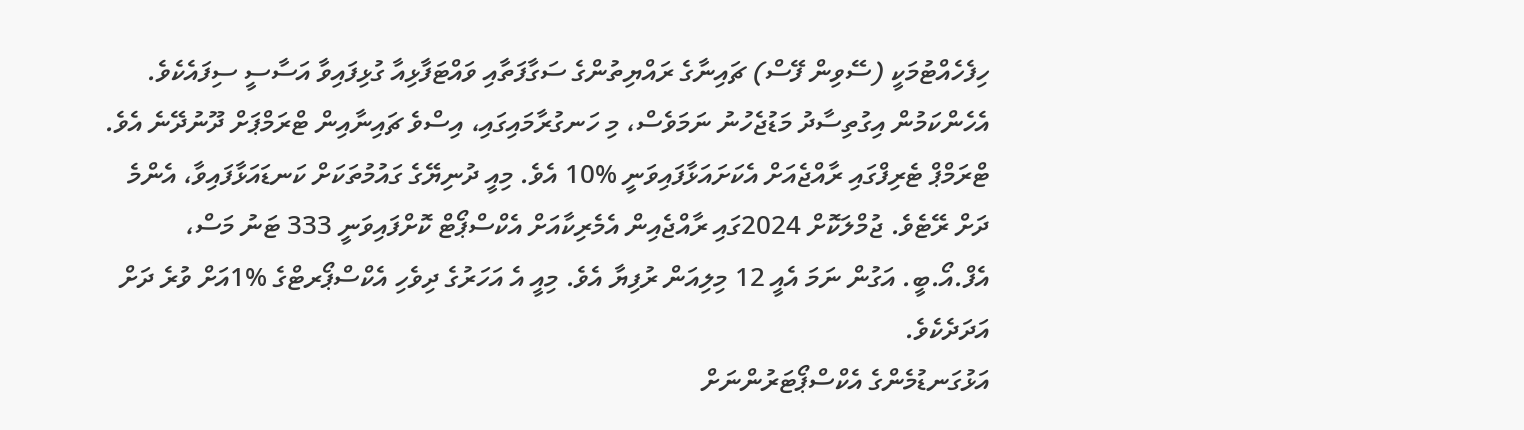ހިފެހެއްޓުމަކީ (ސޭވިން ފޭސް) ޗައިނާގެ ރައްޔިތުންގެ ސަގާފަތާއި ވައްޓަފާޅިއާ ގުޅިފައިވާ އަސާސީ ސިފައެކެވެ. އެހެންކަމުން އިގުތިސާދު މަޑުޖެހުނު ނަމަވެސް، މި ހަނގުރާމައިގައި، އިސްވެ ޗައިނާއިން ޓްރަމްޕަށް ދޫނުދޭނެ އެވެ.
ޓްރަމްޕް ޓެރިފްގައި ރާއްޖެއަށް އެކަށައަޅާފައިވަނީ %10 އެވެ. މިއީ ދުނިޔޭގެ ގައުމުތަކަށް ކަނޑައަޅާފައިވާ، އެންމެ ދަށް ރޭޓެވެ. ޖުމްލަކޮށް 2024ގައި ރާއްޖެއިން އެމެރިކާއަށް އެކްސްޕޯޓް ކޮށްފައިވަނީ 333 ޓަނު މަސް، އެފް.އޯ.ބީ. އަގުން ނަމަ އެއީ 12 މިލިއަން ރުފިޔާ އެވެ. މިއީ އެ އަހަރުގެ ދިވެހި އެކްސްޕޯރޓްގެ %1އަށް ވުރެ ދަށް އަދަދެކެވެ.
އަޅުގަނޑުމެންގެ އެކްސްޕޯޓަރުންނަށް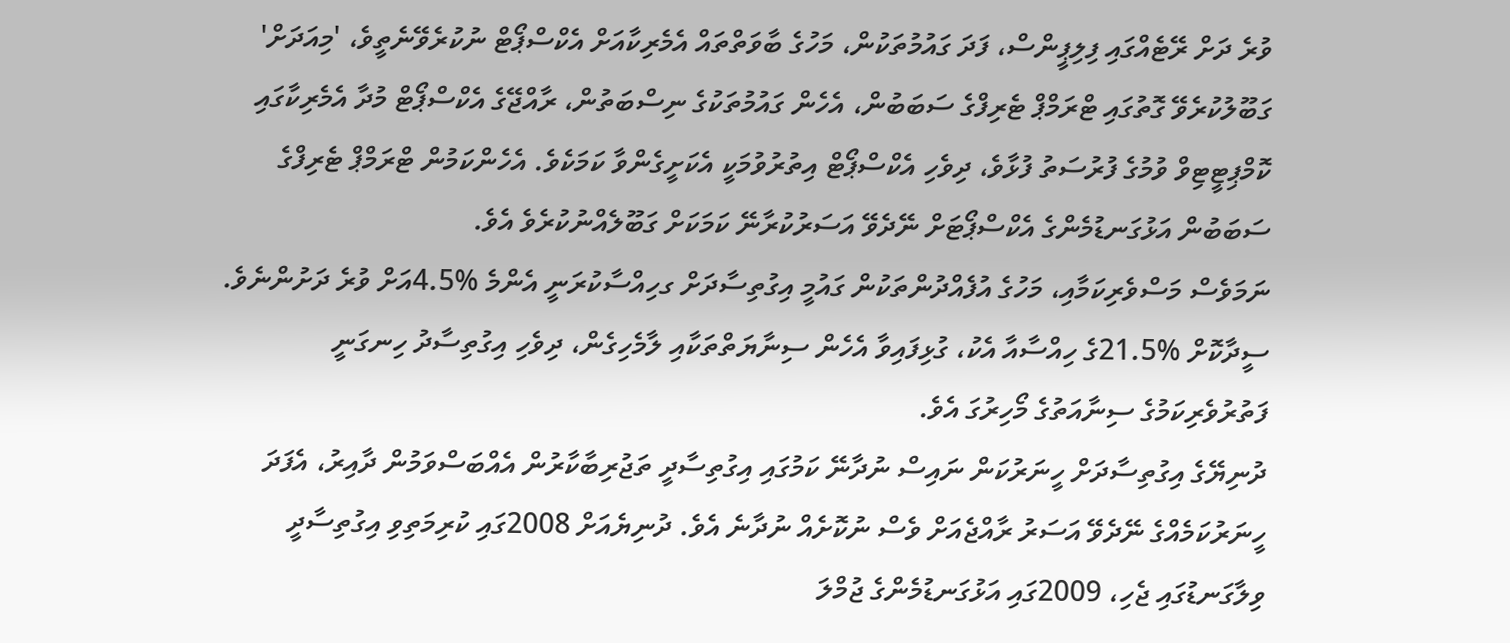ވުރެ ދަށް ރޭޓެއްގައި ފިލިޕީންސް، ފަދަ ގައުމުތަކުން، މަހުގެ ބާވަތްތައް އެމެރިކާއަށް އެކްސްޕޯޓް ނުކުރެވޭނެތީވެ، 'މިއަދަށް' ގަބޫލުކުރެވޭ ގޮތުގައި ޓްރަމްޕް ޓެރިފްގެ ސަބަބުން، އެހެން ގައުމުތަކުގެ ނިސްބަތުން، ރާއްޖޭގެ އެކްސްޕޯޓް މުދާ އެމެރިކާގައި ކޮމްޕިޓީޓިވް ވުމުގެ ފުރުސަތު ފުޅާވެ، ދިވެހި އެކްސްޕޯޓް އިތުރުވުމަކީ އެކަށީގެންވާ ކަމަކެވެ. އެހެންކަމުން ޓްރަމްޕް ޓެރިފްގެ ސަބަބުން އަޅުގަނޑުމެންގެ އެކްސްޕޯޓަށް ނޭދެވޭ އަސަރުކުރާނޭ ކަމަކަށް ގަބޫލެއްނުކުރެވެ އެވެ.
ނަމަވެސް މަސްވެރިކަމާއި، މަހުގެ އުފެއްދުންތަކުން ގައުމީ އިގުތިސާދަށް ގހިއްސާކުރަނީ އެންމެ %4.5އަށް ވުރެ ދަށުންނެވެ. ސީދާކޮށް %21.5ގެ ހިއްސާއާ އެކު، ގުޅިފައިވާ އެހެން ސިނާޔަތްތަކާއި ލާމެހިގެން، ދިވެހި އިގުތިސާދު ހިނގަނީ ފަތުރުވެރިކަމުގެ ސިނާއަތުގެ މޯހިރުގަ އެވެ.
ދުނިޔޭގެ އިގުތިސާދަށް ހީނަރުކަން ނައިސް ނުދާނޭ ކަމުގައި އިގުތިސާދީ ތަޖުރިބާކާރުން އެއްބަސްވަމުން ދާއިރު، އެފަދަ ހީނަރުކަމެއްގެ ނޭދެވޭ އަސަރު ރާއްޖެއަށް ވެސް ނުކޮށެއް ނުދާނެ އެވެ. ދުނިޔެއަށް 2008ގައި ކުރިމަތިވި އިގުތިސާދީ ވިލާގަނޑުގައި ޖެހި، 2009ގައި އަޅުގަނޑުމެންގެ ޖުމްލަ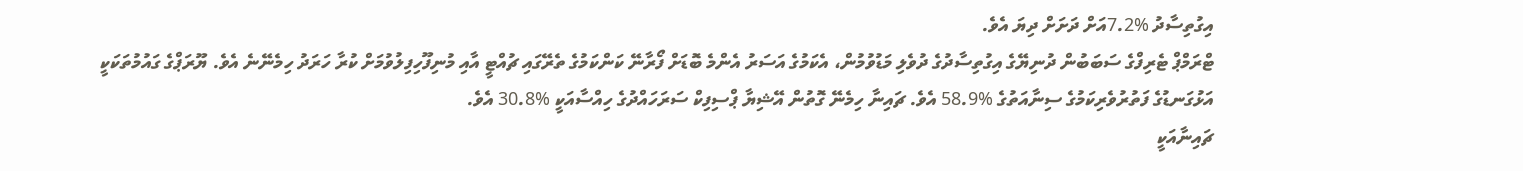އިގުތިސާދު %7.2އަށް ދަށަށް ދިޔަ އެވެ.
ޓްރަމްޕް ޓެރިފްގެ ސަބަބުން ދުނިޔޭގެ އިގުތިސާދުގެ ދުވެލި މަޑުވުމުން، އެކަމުގެ އަސަރު އެންމެ ބޮޑަށް ފޯރާނޭ ކަންކަމުގެ ތެރޭގައި ޗުއްޓީ އާއި މުނިފޫހިފިލުވުމަށް ކުރާ ހަރަދު ހިމެނޭނެ އެވެ. ޔޫރަޕްގެ ގައުމުތަކަކީ އަޅުގަނޑުގެ ފަތުރުވެރިކަމުގެ ސިނާއަތުގެ %58.9 އެވެ. ޗައިނާ ހިމެނޭ ގޮތުން އޭޝިޔާ ޕްސިފިކް ސަރަހައްދުގެ ހިއްސާއަކީ %30.8 އެވެ.
ޗައިނާއަކީ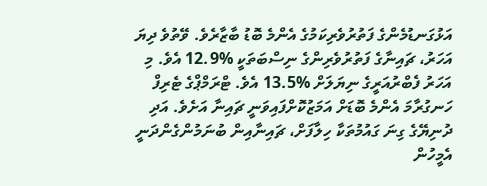އަޅުގަނޑުމެންގެ ފަތުރުވެރިކަމުގެ އެންމެ ބޮޑު ބާޒާރެވެ. ވޭތުވެ ދިޔަ އަހަރު، ޗައިނާގެ ފަތުރުވެރިންގެ ނިސްބަތަކީ %12.9 އެވެ. މި އަހަރު ފެބްރުއަރީގެ ނިޔަލަށް %13.5 އެވެ. ޓްރަމްޕްގެ ޓެރިފް ހަނގުރާމަ އެންމެ ބޮޑަށް އަމަޒުކޮށްފައިވަނީ ޗައިނާ އަށެވެ. އަދި ދުނިޔޭގެ ގިނަ ގައުމުތަކާ ހިލާފަށް، ޗައިނާއިން ބުނަމުންގެންދަނީ އެމީހުން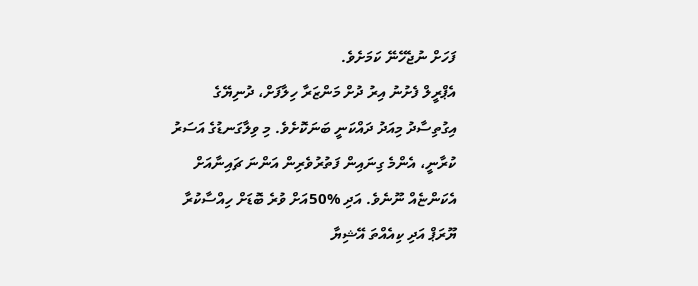ފަހަށް ނުޖެހޭނޭ ކަމަށެވެ.
އެޕްރީލް ފެށުނު އިރު ދުށް މަންޒަރާ ހިލާފަށް، ދުނިޔޭގެ އިގުތިސާދު މިއަދު ދައްކަނީ ބަނަކޮށެވެ. މި ވިލާގަނޑުގެ އަސަރު ކުރާނީ، އެންމެ ގިނައިން ފަތުރުވެރިން އަންނަ ޗައިނާއަށް އެކަންޏެއް ނޫނެވެ. އަދި %50އަށް ވުރެ ބޮޑަށް ހިއްސާކުރާ ޔޫރަޕް އަދި ކިއެއްތަ އޭޝިޔާ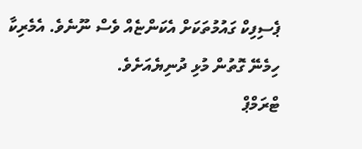ޕެސިފިކް ގައުމުތަކަށް އެކަންޏެއް ވެސް ނޫނެވެ. އެމެރިކާ ހިމެނޭ ގޮތުން މުޅި ދުނިޔެއަށެވެ.
ޓްރަމްޕް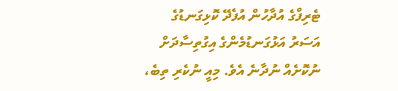ޓެރިފްގެ އުދާހުން އުފެދޭ ކޮޅިގަނޑުގެ އަސަރު އަޅުގަނޑުމެންގެ އިގުތިސާދަށް ނުކޮށެއް ނުދާނެ އެވެ. މިއީ ނުކެރި ތިބެ،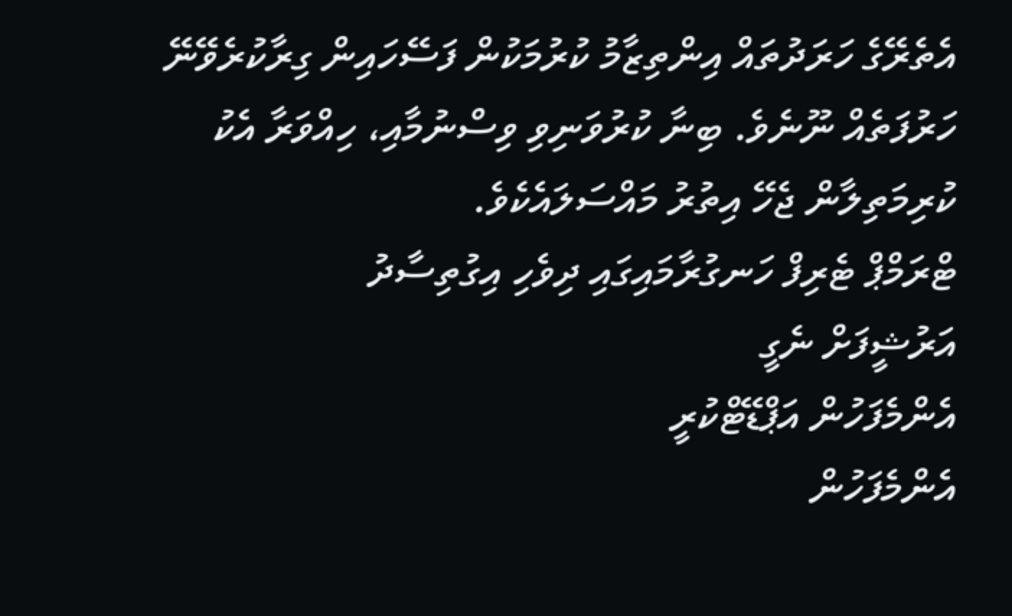އެތެރޭގެ ހަރަދުތައް އިންތިޒާމު ކުރުމަކުން ފަސޭހައިން ގިރާކުރެވޭނޭ ހަރުފަތެއް ނޫނެވެ. ބިނާ ކުރުވަނިވި ވިސްނުމާއި، ހިއްވަރާ އެކު ކުރިމަތިލާން ޖެހޭ އިތުރު މައްސަލައެކެވެ.
ޓްރަމްޕް ޓެރިފް ހަނގުރާމައިގައި ދިވެހި އިގުތިސާދު
އަރުޝީފަށް ނެގީ
އެންމެފަހުން އަޕްޑޭޓްކުރީ
އެންމެފަހުން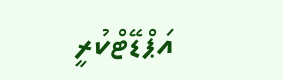އަޕްޑޭޓްކުރީ